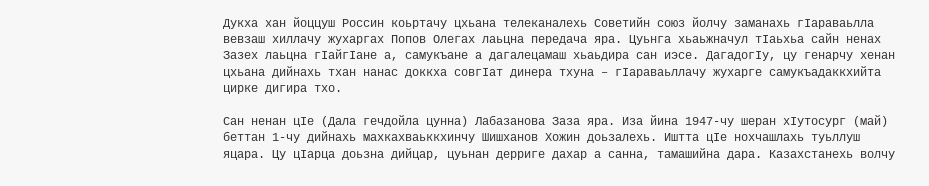Дукха хан йоццуш Россин коьртачу цхьана телеканалехь Советийн союз йолчу заманахь гIараваьлла вевзаш хиллачу жухаргах Попов Олегах лаьцна передача яра. Цуьнга хьаьжначул тIаьхьа сайн ненах Зазех лаьцна гIайгIане а, самукъане а дагалецамаш хьаьдира сан иэсе. ДагадогIу, цу генарчу хенан цхьана дийнахь тхан нанас доккха совгIат динера тхуна – гIараваьллачу жухарге самукъадаккхийта цирке дигира тхо.

Сан ненан цIе (Дала гечдойла цунна) Лабазанова Заза яра. Иза йина 1947-чу шеран хIутосург (май) беттан 1-чу дийнахь махкахваьккхинчу Шишханов Хожин доьзалехь. Иштта цIе нохчашлахь туьллуш яцара. Цу цIарца доьзна дийцар, цуьнан дерриге дахар а санна, тамашийна дара. Казахстанехь волчу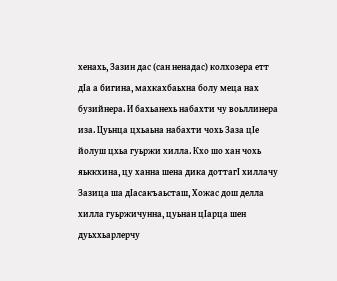хенахь, Зазин дас (сан ненадас) колхозера етт дIа а бигина, махкахбаьхна болу меца нах бузийнера. И бахьанехь набахти чу воьллинера иза. Цуьнца цхьаьна набахти чохь Заза цIе йолуш цхьа гуьржи хилла. Кхо шо хан чохь яьккхина, цу ханна шена дика доттагI хиллачу Зазица ша дIасакъаьсташ, Хожас дош делла хилла гуьржичунна, цуьнан цIарца шен дуьххьарлерчу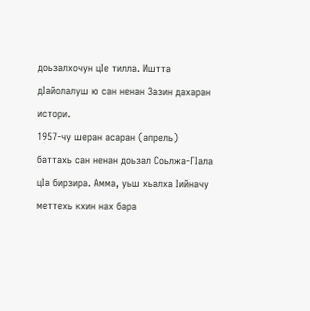доьзалхочун цIе тилла. Иштта дIайолалуш ю сан ненан Зазин дахаран истори.
1957-чу шеран асаран (апрель) баттахь сан ненан доьзал Соьлжа-ГIала цIа бирзира. Амма, уьш хьалха Iийначу меттехь кхин нах бара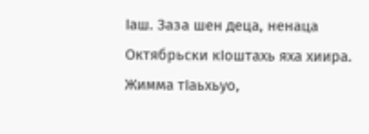Iаш. Заза шен деца, ненаца Октябрьски кIоштахь яха хиира. Жимма тIаьхьуо,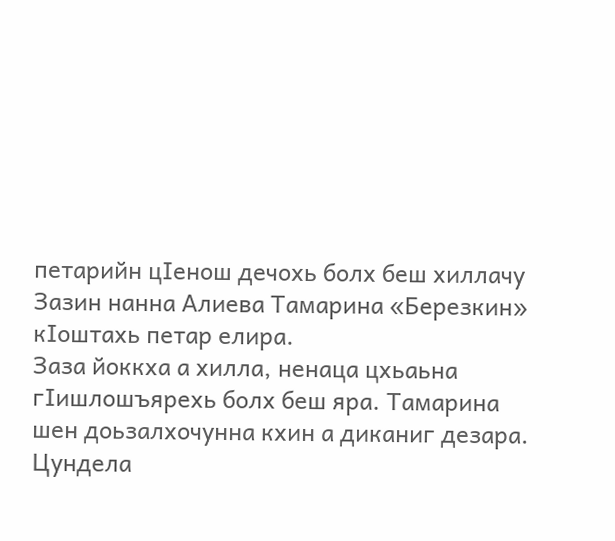петарийн цIенош дечохь болх беш хиллачу Зазин нанна Алиева Тамарина «Березкин» кIоштахь петар елира.
Заза йоккха а хилла, ненаца цхьаьна гIишлошъярехь болх беш яра. Тамарина шен доьзалхочунна кхин а диканиг дезара. Цундела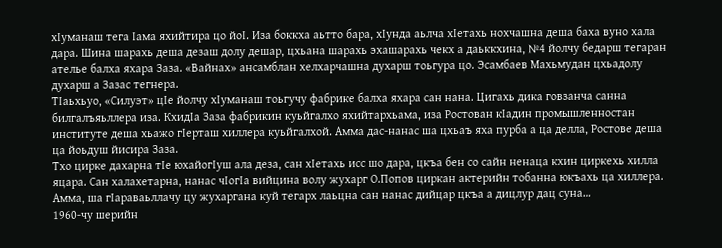хIуманаш тега Iама яхийтира цо йоI. Иза боккха аьтто бара, хIунда аьлча хIетахь нохчашна деша баха вуно хала дара. Шина шарахь деша дезаш долу дешар, цхьана шарахь эхашарахь чекх а даьккхина, №4 йолчу бедарш тегаран ателье балха яхара Заза. «Вайнах» ансамблан хелхарчашна духарш тоьгура цо. Эсамбаев Махьмудан цхьадолу духарш а Зазас тегнера.
ТIаьхьуо, «Силуэт» цIе йолчу хIуманаш тоьгучу фабрике балха яхара сан нана. Цигахь дика говзанча санна билгалъяьллера иза. КхидIа Заза фабрикин куьйгалхо яхийтархьама, иза Ростован кIадин промышленностан институте деша хьажо гIерташ хиллера куьйгалхой. Амма дас-нанас ша цхьаъ яха пурба а ца делла, Ростове деша ца йоьдуш йисира Заза.
Тхо цирке дахарна тIе юхайогIуш ала деза, сан хIетахь исс шо дара, цкъа бен со сайн ненаца кхин циркехь хилла яцара. Сан халахетарна, нанас чIогIа вийцина волу жухарг О.Попов циркан актерийн тобанна юкъахь ца хиллера. Амма, ша гIараваьллачу цу жухаргана куй тегарх лаьцна сан нанас дийцар цкъа а дицлур дац суна…
1960-чу шерийн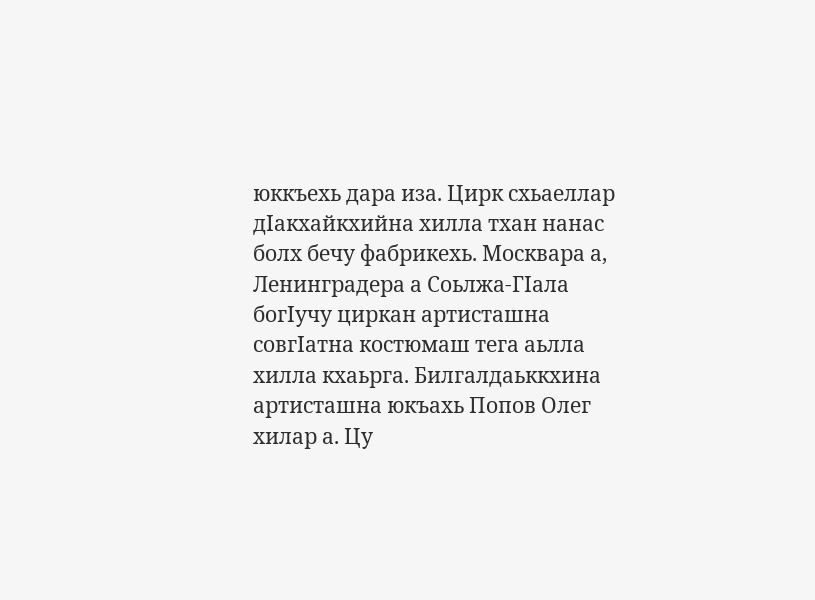юккъехь дара иза. Цирк схьаеллар дIакхайкхийна хилла тхан нанас болх бечу фабрикехь. Москвара а, Ленинградера а Соьлжа-ГIала богIучу циркан артисташна совгIатна костюмаш тега аьлла хилла кхаьрга. Билгалдаьккхина артисташна юкъахь Попов Олег хилар а. Цу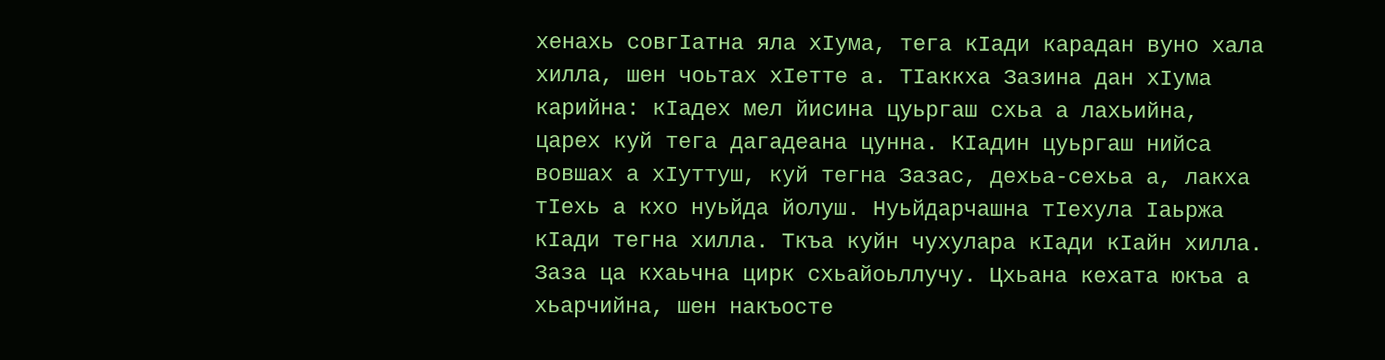хенахь совгIатна яла хIума, тега кIади карадан вуно хала хилла, шен чоьтах хIетте а. ТIаккха Зазина дан хIума карийна: кIадех мел йисина цуьргаш схьа а лахьийна, царех куй тега дагадеана цунна. КIадин цуьргаш нийса вовшах а хIуттуш, куй тегна Зазас, дехьа-сехьа а, лакха тIехь а кхо нуьйда йолуш. Нуьйдарчашна тIехула Iаьржа кIади тегна хилла. Ткъа куйн чухулара кIади кIайн хилла.
Заза ца кхаьчна цирк схьайоьллучу. Цхьана кехата юкъа а хьарчийна, шен накъосте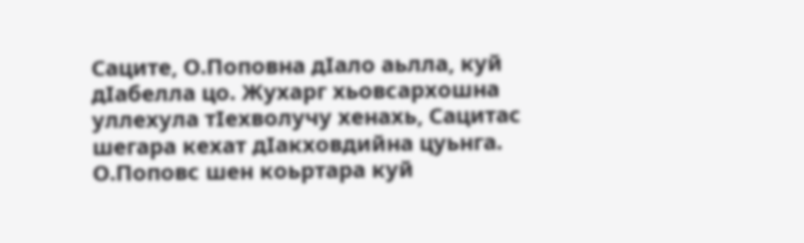Саците, О.Поповна дIало аьлла, куй дIабелла цо. Жухарг хьовсархошна уллехула тIехволучу хенахь, Сацитас шегара кехат дIакховдийна цуьнга. О.Поповс шен коьртара куй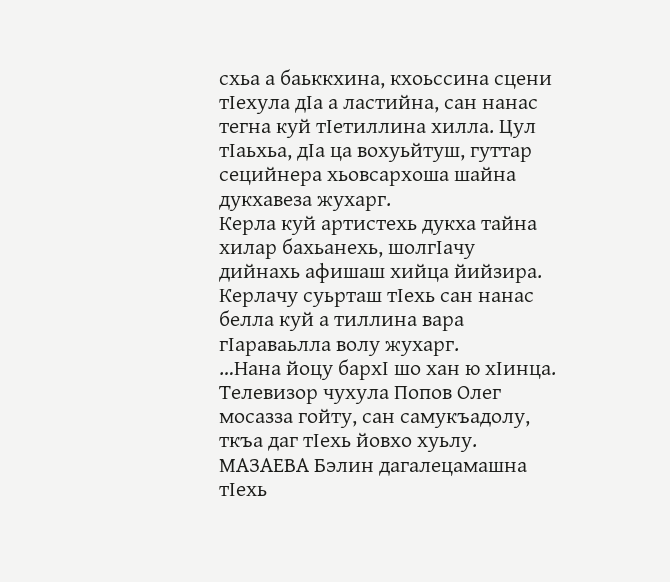схьа а баьккхина, кхоьссина сцени тIехула дIа а ластийна, сан нанас тегна куй тIетиллина хилла. Цул тIаьхьа, дIа ца вохуьйтуш, гуттар сецийнера хьовсархоша шайна дукхавеза жухарг.
Керла куй артистехь дукха тайна хилар бахьанехь, шолгIачу дийнахь афишаш хийца йийзира. Керлачу суьрташ тIехь сан нанас белла куй а тиллина вара гIараваьлла волу жухарг.
…Нана йоцу бархI шо хан ю хIинца. Телевизор чухула Попов Олег мосазза гойту, сан самукъадолу, ткъа даг тIехь йовхо хуьлу.
МАЗАЕВА Бэлин дагалецамашна тIехь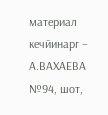материал кечйинарг – А.ВАХАЕВА
№94, шот,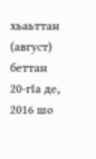хьаьттан (август) беттан 20-гIа де, 2016 шо